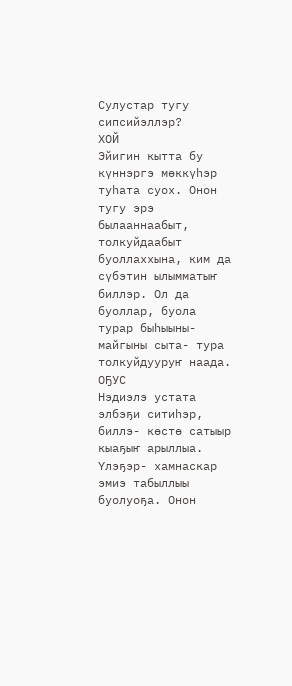Сулустар тугу сипсийэллэр?
ХОЙ
Эйигин кытта бу күннэргэ мөккүһэр туһата суох. Онон тугу эрэ былааннаабыт, толкуйдаабыт буоллаххына, ким да сүбэтин ылымматыҥ биллэр. Ол да буоллар, буола турар быһыыны- майгыны сыта- тура толкуйдууруҥ наада.
ОҔУС
Нэдиэлэ устата элбэҕи ситиһэр, биллэ- көстө сатыыр кыаҕыҥ арыллыа. Үлэҕэр- хамнаскар эмиэ табыллыы буолуоҕа. Онон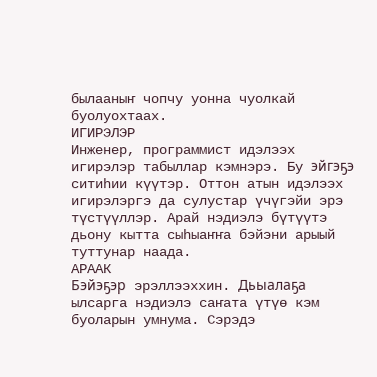былааныҥ чопчу уонна чуолкай буолуохтаах.
ИГИРЭЛЭР
Инженер, программист идэлээх игирэлэр табыллар кэмнэрэ. Бу эйгэҕэ ситиһии күүтэр. Оттон атын идэлээх игирэлэргэ да сулустар үчүгэйи эрэ түстүүллэр. Арай нэдиэлэ бүтүүтэ дьону кытта сыһыаҥҥа бэйэни арыый туттунар наада.
АРААК
Бэйэҕэр эрэллээххин. Дьыалаҕа ылсарга нэдиэлэ саҥата үтүө кэм буоларын умнума. Сэрэдэ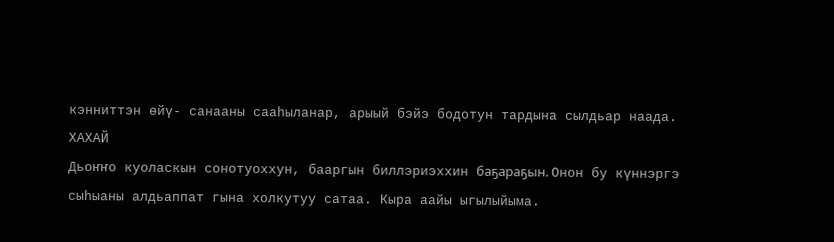кэнниттэн өйү- санааны сааһыланар, арыый бэйэ бодотун тардына сылдьар наада.
ХАХАЙ
Дьоҥҥо куоласкын сонотуоххун, бааргын биллэриэххин баҕараҕын. Онон бу күннэргэ сыһыаны алдьаппат гына холкутуу сатаа. Кыра аайы ыгылыйыма.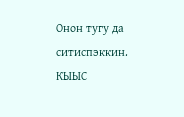Онон тугу да ситиспэккин.
КЫЫС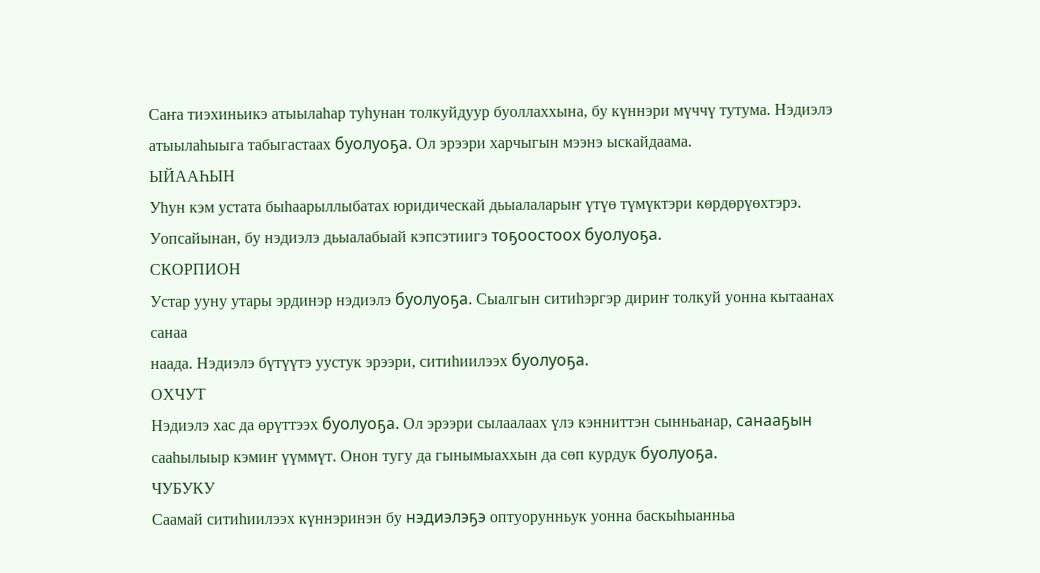Саҥа тиэхиньикэ атыылаһар туһунан толкуйдуур буоллаххына, бу күннэри мүччү тутума. Нэдиэлэ
атыылаһыыга табыгастаах буолуоҕа. Ол эрээри харчыгын мээнэ ыскайдаама.
ЫЙААҺЫН
Уһун кэм устата быһаарыллыбатах юридическай дьыалаларыҥ үтүө түмүктэри көрдөрүөхтэрэ. Уопсайынан, бу нэдиэлэ дьыалабыай кэпсэтиигэ тоҕоостоох буолуоҕа.
СКОРПИОН
Устар ууну утары эрдинэр нэдиэлэ буолуоҕа. Сыалгын ситиһэргэр дириҥ толкуй уонна кытаанах санаа
наада. Нэдиэлэ бүтүүтэ уустук эрээри, ситиһиилээх буолуоҕа.
ОХЧУТ
Нэдиэлэ хас да өрүттээх буолуоҕа. Ол эрээри сылаалаах үлэ кэнниттэн сынньанар, санааҕын сааһылыыр кэмиҥ үүммүт. Онон тугу да гынымыаххын да сөп курдук буолуоҕа.
ЧУБУКУ
Саамай ситиһиилээх күннэринэн бу нэдиэлэҕэ оптуорунньук уонна баскыһыанньа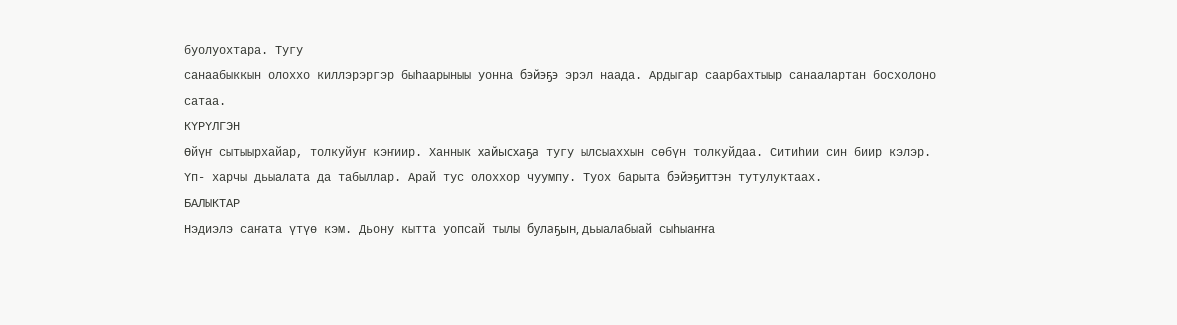буолуохтара. Тугу
санаабыккын олоххо киллэрэргэр быһаарыныы уонна бэйэҕэ эрэл наада. Ардыгар саарбахтыыр санаалартан босхолоно сатаа.
КҮРҮЛГЭН
Өйүҥ сытыырхайар, толкуйуҥ кэҥиир. Ханнык хайысхаҕа тугу ылсыаххын сөбүн толкуйдаа. Ситиһии син биир кэлэр. Үп- харчы дьыалата да табыллар. Арай тус олоххор чуумпу. Туох барыта бэйэҕиттэн тутулуктаах.
БАЛЫКТАР
Нэдиэлэ саҥата үтүө кэм. Дьону кытта уопсай тылы булаҕын, дьыалабыай сыһыаҥҥа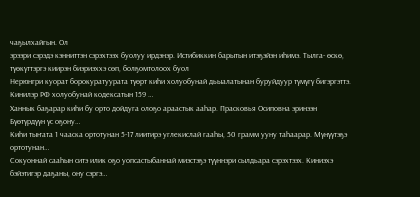чаҕылхайгын. Ол
эрээри сэрэдэ кэнниттэн сэрэхтээх буолуу ирдэнэр. Истибиккин барытын итэҕэйэн иһимэ. Тылга- өскө, түөкүттэргэ киирэн биэриэххэ сөп, болҕомтолоох буол
Нерюнгри куорат борокуратуурата түөрт киһи холуобунай дьыалатынан буруйдуур түмүгү бигэргэттэ. Кинилэр РФ холуобунай кодексатын 159 …
Ханнык баҕарар киһи бу орто дойдуга олоҕо араастык ааһар. Прасковья Осиповна эринээн Бүөтүрдүүн үс оҕону…
Киһи тыҥата 1 чааска ортотунан 5-17 лиитирэ углекислай гааһы, 50 грамм ууну таһаарар. Мүнүүтэҕэ ортотунан…
Сокуоннай сааһын ситэ илик оҕо уопсастыбаннай миэстэҕэ түүннэри сылдьара сэрэхтээх. Киниэхэ бэйэтигэр даҕаны, ону сэргэ…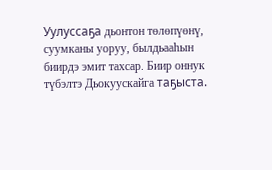Уулуссаҕа дьонтон төлөпүөнү, суумканы уоруу, былдьааһын биирдэ эмит тахсар. Биир оннук түбэлтэ Дьокуускайга таҕыста.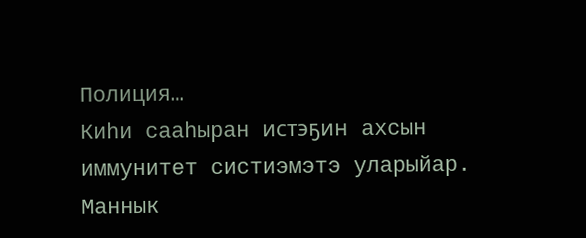Полиция…
Киһи сааһыран истэҕин ахсын иммунитет систиэмэтэ уларыйар. Маннык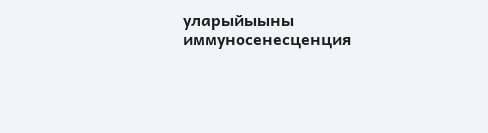уларыйыыны иммуносенесценция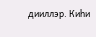дииллэр. Киһи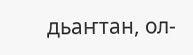дьаҥтан, ол-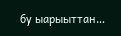бу ыарыыттан…